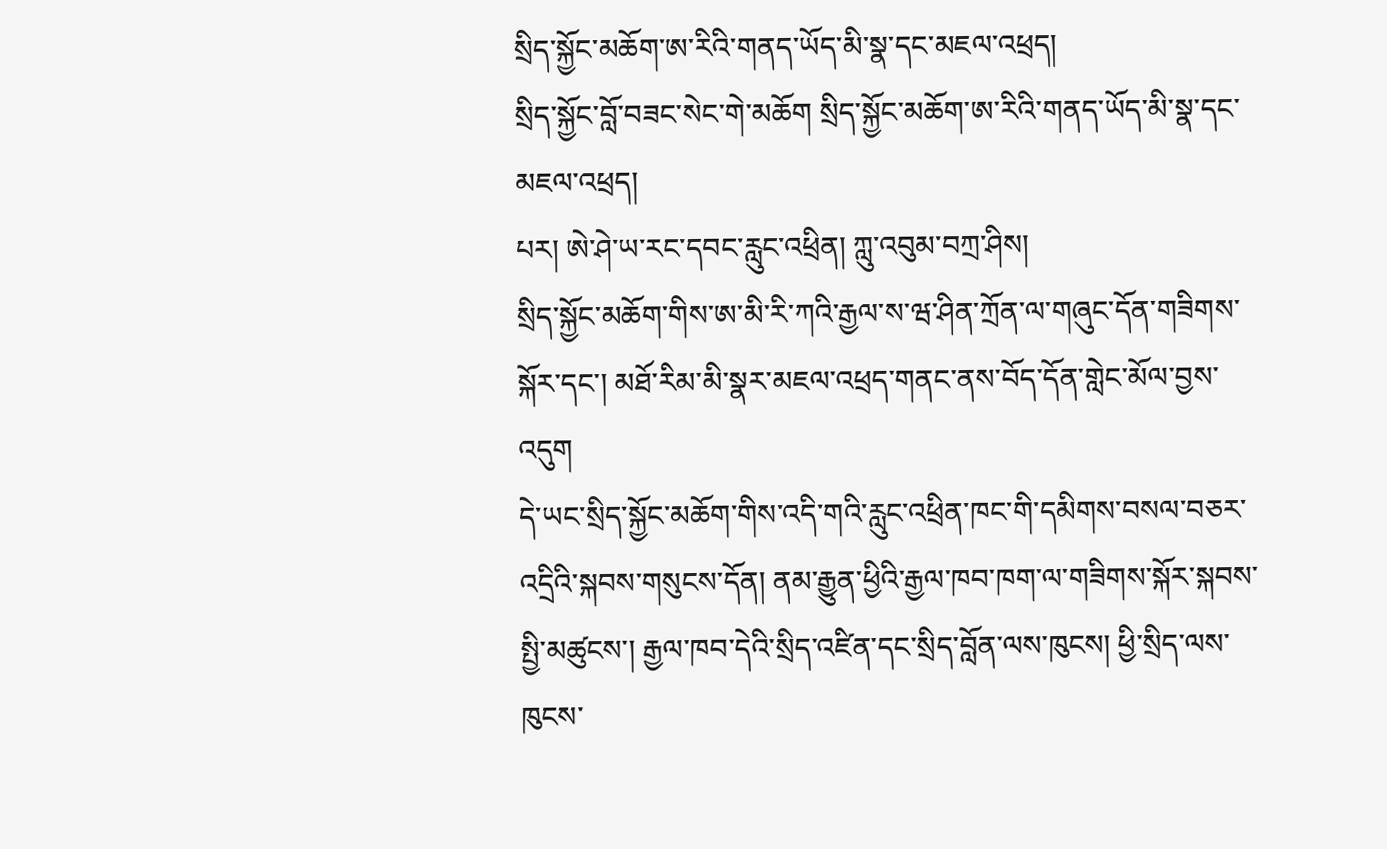སྲིད་སྐྱོང་མཆོག་ཨ་རིའི་གནད་ཡོད་མི་སྣ་དང་མཇལ་འཕྲད།
སྲིད་སྐྱོང་བློ་བཟང་སེང་གེ་མཆོག སྲིད་སྐྱོང་མཆོག་ཨ་རིའི་གནད་ཡོད་མི་སྣ་དང་མཇལ་འཕྲད།
པར། ཨེ་ཤེ་ཡ་རང་དབང་རླུང་འཕྲིན། ཀླུ་འབུམ་བཀྲ་ཤིས།
སྲིད་སྐྱོང་མཆོག་གིས་ཨ་མི་རི་ཀའི་རྒྱལ་ས་ཝ་ཤིན་ཀྲོན་ལ་གཞུང་དོན་གཟིགས་སྐོར་དང་། མཐོ་རིམ་མི་སྣར་མཇལ་འཕྲད་གནང་ནས་བོད་དོན་གླེང་མོལ་བྱས་འདུག
དེ་ཡང་སྲིད་སྐྱོང་མཆོག་གིས་འདི་གའི་རླུང་འཕྲིན་ཁང་གི་དམིགས་བསལ་བཅར་འདྲིའི་སྐབས་གསུངས་དོན། ནམ་རྒྱུན་ཕྱིའི་རྒྱལ་ཁབ་ཁག་ལ་གཟིགས་སྐོར་སྐབས་སྤྱི་མཚུངས་། རྒྱལ་ཁབ་དེའི་སྲིད་འཛིན་དང་སྲིད་བློན་ལས་ཁུངས། ཕྱི་སྲིད་ལས་ཁུངས་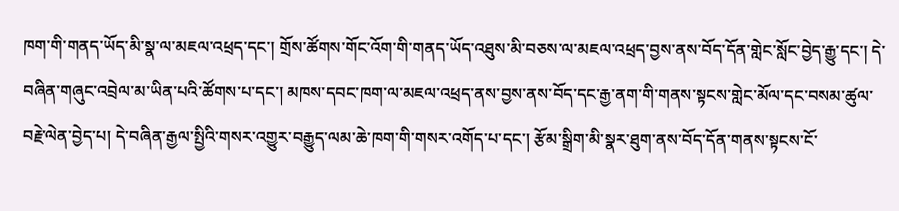ཁག་གི་གནད་ཡོད་མི་སྣ་ལ་མཇལ་འཕྲད་དང་། གྲོས་ཚོགས་གོང་འོག་གི་གནད་ཡོད་འཐུས་མི་བཅས་ལ་མཇལ་འཕྲད་བྱས་ནས་བོད་དོན་གླེང་སློང་བྱེད་རྒྱུ་དང་། དེ་བཞིན་གཞུང་འབྲེལ་མ་ཡིན་པའི་ཚོགས་པ་དང་། མཁས་དབང་ཁག་ལ་མཇལ་འཕྲད་ནས་བྱས་ནས་བོད་དང་རྒྱ་ནག་གི་གནས་སྟངས་གླེང་མོལ་དང་བསམ་ཚུལ་བརྗེ་ལེན་བྱེད་པ། དེ་བཞིན་རྒྱལ་སྤྱིའི་གསར་འགྱུར་བརྒྱུད་ལམ་ཆེ་ཁག་གི་གསར་འགོད་པ་དང་། རྩོམ་སྒྲིག་མི་སྣར་ཐུག་ནས་བོད་དོན་གནས་སྟངས་ངོ་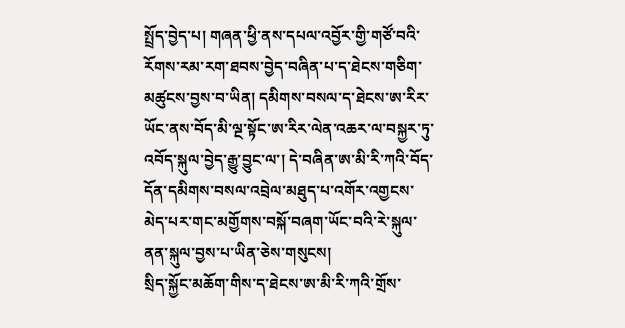སྤྲོད་བྱེད་པ། གཞན་ཕྱི་ནས་དཔལ་འབྱོར་གྱི་གཙོ་བའི་རོགས་རམ་རག་ཐབས་བྱེད་བཞིན་པ་ད་ཐེངས་གཅིག་མཚུངས་བྱས་བ་ཡིན། དམིགས་བསལ་ད་ཐེངས་ཨ་རིར་ཡོང་ནས་བོད་མི་ལྔ་སྟོང་ཨ་རིར་ལེན་འཆར་ལ་བསྐྱར་ཏུ་འབོད་སྐུལ་བྱེད་རྒྱུ་བྱུང་ལ་། དེ་བཞིན་ཨ་མི་རི་ཀའི་བོད་དོན་དམིགས་བསལ་འབྲེལ་མཐུད་པ་འགོར་འགྱངས་མེད་པར་གང་མགྱོགས་བསྐོ་བཞག་ཡོང་བའི་རེ་སྐུལ་ནན་སྐུལ་བྱས་པ་ཡིན་ཅེས་གསུངས།
སྲིད་སྐྱོང་མཆོག་གིས་ད་ཐེངས་ཨ་མི་རི་ཀའི་གྲོས་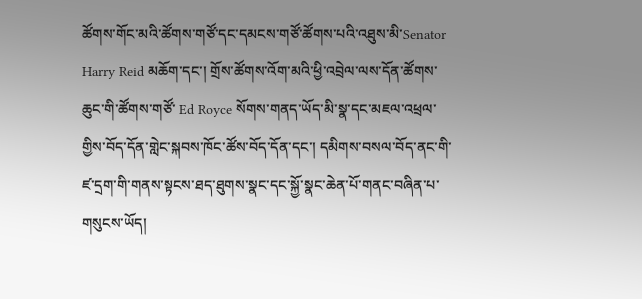ཚོགས་གོང་མའི་ཚོགས་གཙོ་དང་དམངས་གཙོ་ཚོགས་པའི་འཐུས་མི་Senator Harry Reid མཆོག་དང་། གྲོས་ཚོགས་འོག་མའི་ཕྱི་འབྲེལ་ལས་དོན་ཚོགས་ཆུང་གི་ཚོགས་གཙོ་ Ed Royce སོགས་གནད་ཡོད་མི་སྣ་དང་མཇལ་འཕྲལ་གྱིས་བོད་དོན་གླེང་སྐབས་ཁོང་ཚོས་བོད་དོན་དང་། དམིགས་བསལ་བོད་ནང་གི་ཛ་དྲག་གི་གནས་སྟངས་ཐད་ཐུགས་སྣང་དང་སྐྱོ་སྣང་ཆེན་པོ་གནང་བཞིན་པ་གསུངས་ཡོད།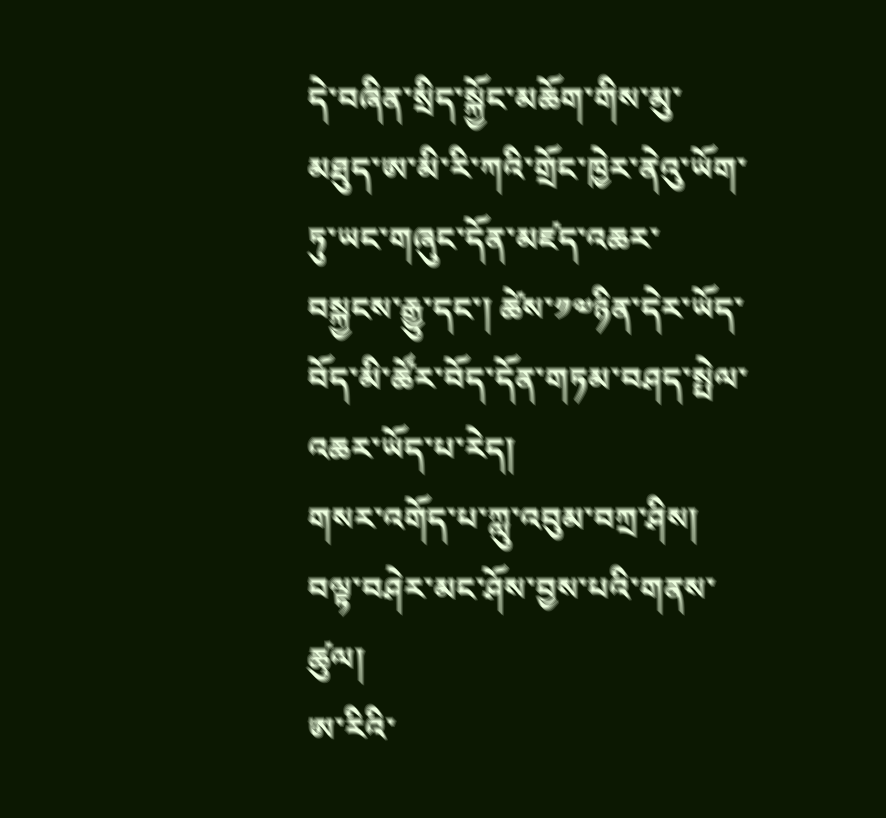དེ་བཞིན་སྲིད་སྐྱོང་མཆོག་གིས་མུ་མཐུད་ཨ་མི་རི་ཀའི་གྲོང་ཁྱེར་ནེའུ་ཡོག་ཏུ་ཡང་གཞུང་དོན་མཛད་འཆར་བསྐྱངས་རྒྱུ་དང་། ཚེས་༡༧ཉིན་དེར་ཡོད་བོད་མི་ཚོར་བོད་དོན་གཏམ་བཤད་སྤེལ་འཆར་ཡོད་པ་རེད།
གསར་འགོད་པ་ཀླུ་འབུམ་བཀྲ་ཤིས།
བལྟ་བཤེར་མང་ཤོས་བྱས་པའི་གནས་ཚུལ།
ཨ་རིའི་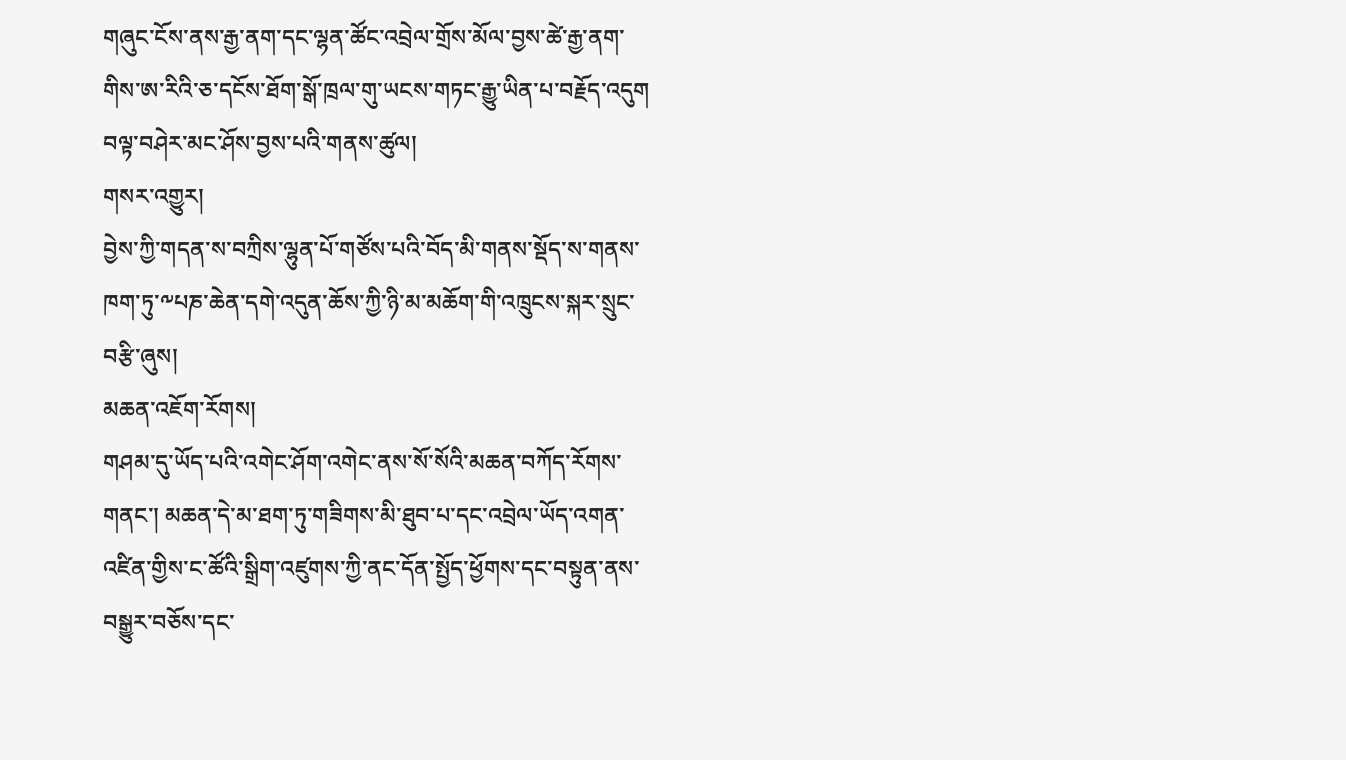གཞུང་ངོས་ནས་རྒྱ་ནག་དང་ལྷན་ཚོང་འབྲེལ་གྲོས་མོལ་བྱས་ཚེ་རྒྱ་ནག་གིས་ཨ་རིའི་ཅ་དངོས་ཐོག་སྒོ་ཁྲལ་གུ་ཡངས་གཏང་རྒྱུ་ཡིན་པ་བརྗོད་འདུག
བལྟ་བཤེར་མང་ཤོས་བྱས་པའི་གནས་ཚུལ།
གསར་འགྱུར།
བྱེས་ཀྱི་གདན་ས་བཀྲིས་ལྷུན་པོ་གཙོས་པའི་བོད་མི་གནས་སྡོད་ས་གནས་ཁག་ཏུ་༸པཎ་ཆེན་དགེ་འདུན་ཆོས་ཀྱི་ཉི་མ་མཆོག་གི་འཁྲུངས་སྐར་སྲུང་བརྩི་ཞུས།
མཆན་འཇོག་རོགས།
གཤམ་དུ་ཡོད་པའི་འགེང་ཤོག་འགེང་ནས་སོ་སོའི་མཆན་བཀོད་རོགས་གནང་། མཆན་དེ་མ་ཐག་ཏུ་གཟིགས་མི་ཐུབ་པ་དང་འབྲེལ་ཡོད་འགན་འཛིན་གྱིས་ང་ཚོའི་སྒྲིག་འཛུགས་ཀྱི་ནང་དོན་སྤྱོད་ཕྱོགས་དང་བསྟུན་ནས་བསྒྱུར་བཅོས་དང་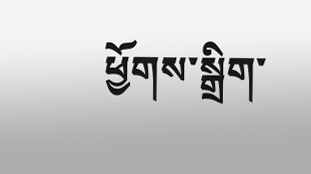ཕྱོགས་སྒྲིག་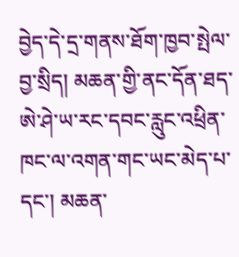བྱེད་དེ་དྲ་གནས་ཐོག་ཁྱབ་སྤེལ་བྱ་སྲིད། མཆན་གྱི་ནང་དོན་ཐད་ཨེ་ཤེ་ཡ་རང་དབང་རླུང་འཕྲིན་ཁང་ལ་འགན་གང་ཡང་མེད་པ་དང་། མཆན་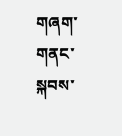གཞག་གནང་སྐབས་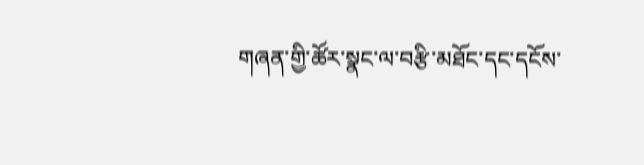གཞན་གྱི་ཚོར་སྣང་ལ་བརྩི་མཐོང་དང་དངོས་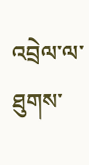འབྲེལ་ལ་ཐུགས་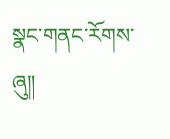སྣང་གནང་རོགས་ཞུ༎